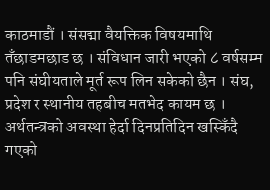काठमाडौं । संसद्मा वैयक्तिक विषयमाथि तँछाडमछाड छ । संविधान जारी भएको ८ वर्षसम्म पनि संघीयताले मूर्त रूप लिन सकेको छैन । संघ, प्रदेश र स्थानीय तहबीच मतभेद कायम छ । अर्थतन्त्रको अवस्था हेर्दा दिनप्रतिदिन खस्किँदै गएको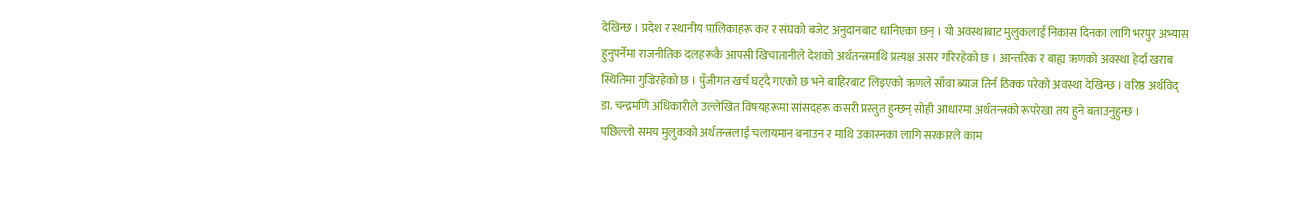देखिन्छ । प्रदेश र स्थानीय पालिकाहरू कर र संघको बजेट अनुदानबाट धानिएका छन् । यो अवस्थाबाट मुलुकलाई निकास दिनका लागि भरपुर अभ्यास हुनुपर्नेमा राजनीतिक दलहरूकै आपसी खिचातानीले देशको अर्थतन्त्रमाथि प्रत्यक्ष असर गरिरहेको छ । आन्तरिक र बाह्य ऋणको अवस्था हेर्दा खराब स्थितिमा गुज्रिरहेको छ । पुँजीगत खर्च घट्दै गएको छ भने बाहिरबाट लिइएको ऋणले साँवा ब्याज तिर्न ठिक्क परेको अवस्था देखिन्छ । वरिष्ठ अर्थविद् डा. चन्द्रमणि अधिकारीले उल्लेखित विषयहरूमा सांसदहरू कसरी प्रस्तुत हुन्छन् सोही आधारमा अर्थतन्त्रको रूपरेखा तय हुने बताउनुहुन्छ ।
पछिल्लो समय मुलुकको अर्थतन्त्रलाई चलायमान बनाउन र माथि उकास्नका लागि सरकारले काम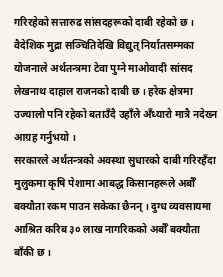गरिरहेको सत्तारुढ सांसदहरूको दाबी रहेको छ । वैदेशिक मुद्रा सञ्चितिदेखि विद्युत् निर्यातसम्मका योजनाले अर्थतन्त्रमा टेवा पुग्ने माओवादी सांसद लेखनाथ दाहाल राजनको दाबी छ । हरेक क्षेत्रमा उज्यालो पनि रहेको बताउँदै उहाँले अँध्यारो मात्रै नदेख्न आग्रह गर्नुभयो ।
सरकारले अर्थतन्त्रको अवस्था सुधारको दाबी गरिरहँदा मुलुकमा कृषि पेशामा आबद्ध किसानहरूले अर्बौँ बक्यौता रकम पाउन सकेका छैनन् । दुग्ध व्यवसायमा आश्रित करिब ३० लाख नागरिकको अर्बौँ बक्यौता बाँकी छ ।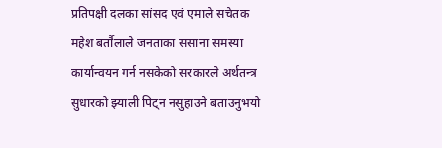प्रतिपक्षी दलका सांसद एवं एमाले सचेतक महेश बर्तौलाले जनताका ससाना समस्या कार्यान्वयन गर्न नसकेको सरकारले अर्थतन्त्र सुधारको झ्याली पिट्न नसुहाउने बताउनुभयो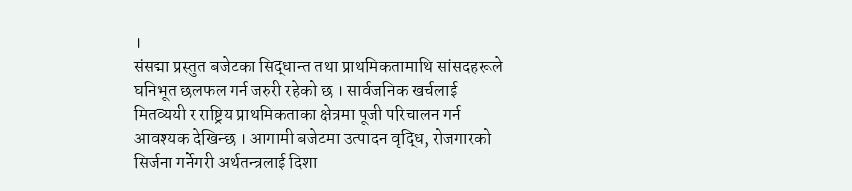।
संसद्मा प्रस्तुत बजेटका सिद्धान्त तथा प्राथमिकतामाथि सांसदहरूले घनिभूत छलफल गर्न जरुरी रहेको छ । सार्वजनिक खर्चलाई मितव्ययी र राष्ट्रिय प्राथमिकताका क्षेत्रमा पूजी परिचालन गर्न आवश्यक देखिन्छ । आगामी बजेटमा उत्पादन वृद्धि, रोजगारको सिर्जना गर्नेगरी अर्थतन्त्रलाई दिशा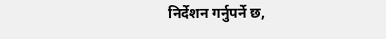निर्देशन गर्नुपर्ने छ,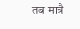तब मात्रै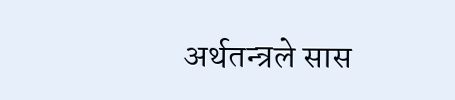अर्थतन्त्रले सास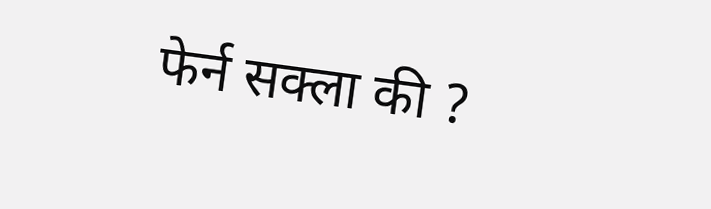फेर्न सक्ला की ?